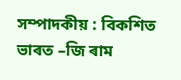সম্পাদকীয় : বিকশিত ভাৰত –জি ৰাম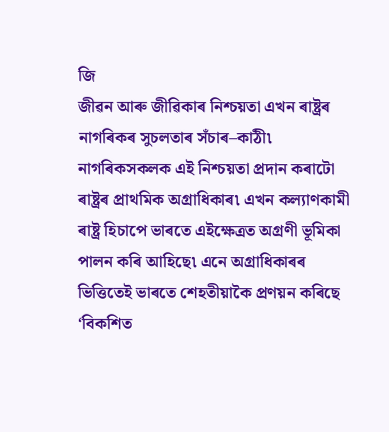জি
জীৱন আৰু জীৱিকাৰ নিশ্চয়তা এখন ৰাষ্ট্রৰ নাগৰিকৰ সুচলতাৰ সঁচাৰ–কাঠী৷ নাগৰিকসকলক এই নিশ্চয়তা প্রদান কৰাটো ৰাষ্ট্রৰ প্রাথমিক অগ্রাধিকাৰ৷ এখন কল্যাণকামী ৰাষ্ট্র হিচাপে ভাৰতে এইক্ষেত্রত অগ্রণী ভূমিকা পালন কৰি আহিছে৷ এনে অগ্রাধিকাৰৰ ভিত্তিতেই ভাৰতে শেহতীয়াকৈ প্রণয়ন কৰিছে ‘বিকশিত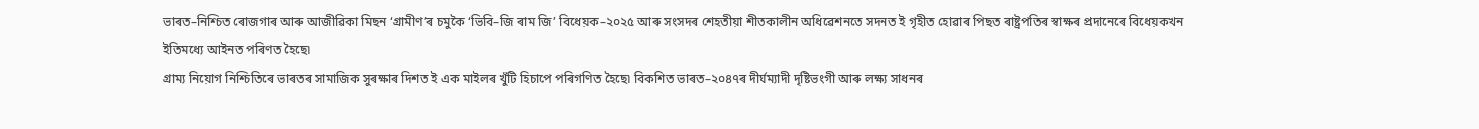ভাৰত–নিশ্চিত ৰোজগাৰ আৰু আজীৱিকা মিছন ‘গ্রামীণ’ৰ চমুকৈ ‘ভিবি–জি ৰাম জি’ বিধেয়ক–২০২৫ আৰু সংসদৰ শেহতীয়া শীতকালীন অধিৱেশনতে সদনত ই গৃহীত হোৱাৰ পিছত ৰাষ্ট্রপতিৰ স্বাক্ষৰ প্রদানেৰে বিধেয়কখন ইতিমধ্যে আইনত পৰিণত হৈছে৷
গ্রাম্য নিয়োগ নিশ্চিতিৰে ভাৰতৰ সামাজিক সুৰক্ষাৰ দিশত ই এক মাইলৰ খুঁটি হিচাপে পৰিগণিত হৈছে৷ বিকশিত ভাৰত–২০৪৭ৰ দীর্ঘম্যাদী দৃষ্টিভংগী আৰু লক্ষ্য সাধনৰ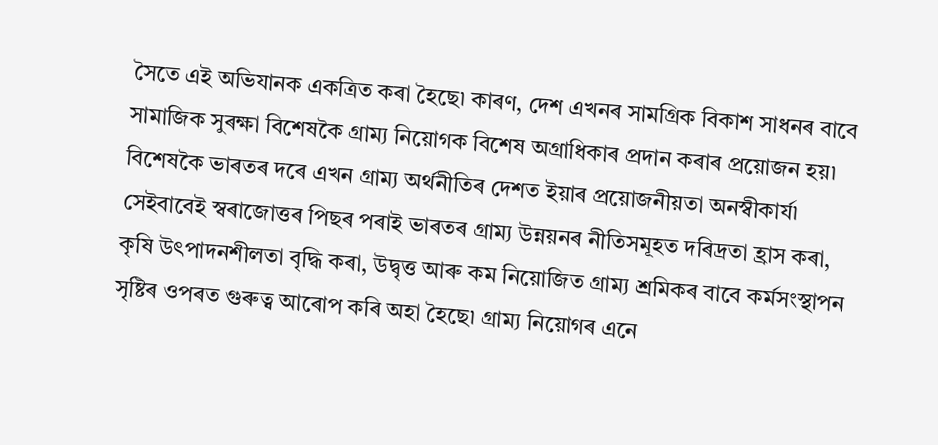সৈতে এই অভিযানক একত্রিত কৰা হৈছে৷ কাৰণ, দেশ এখনৰ সামগ্রিক বিকাশ সাধনৰ বাবে সামাজিক সুৰক্ষা বিশেষকৈ গ্রাম্য নিয়োগক বিশেষ অগ্রাধিকাৰ প্রদান কৰাৰ প্রয়োজন হয়৷
বিশেষকৈ ভাৰতৰ দৰে এখন গ্রাম্য অর্থনীতিৰ দেশত ইয়াৰ প্রয়োজনীয়তা অনস্বীকার্য৷ সেইবাবেই স্বৰাজোত্তৰ পিছৰ পৰাই ভাৰতৰ গ্রাম্য উন্নয়নৰ নীতিসমূহত দৰিদ্রতা হ্রাস কৰা, কৃষি উৎপাদনশীলতা বৃদ্ধি কৰা, উদ্বৃত্ত আৰু কম নিয়োজিত গ্রাম্য শ্রমিকৰ বাবে কর্মসংস্থাপন সৃষ্টিৰ ওপৰত গুৰুত্ব আৰোপ কৰি অহা হৈছে৷ গ্রাম্য নিয়োগৰ এনে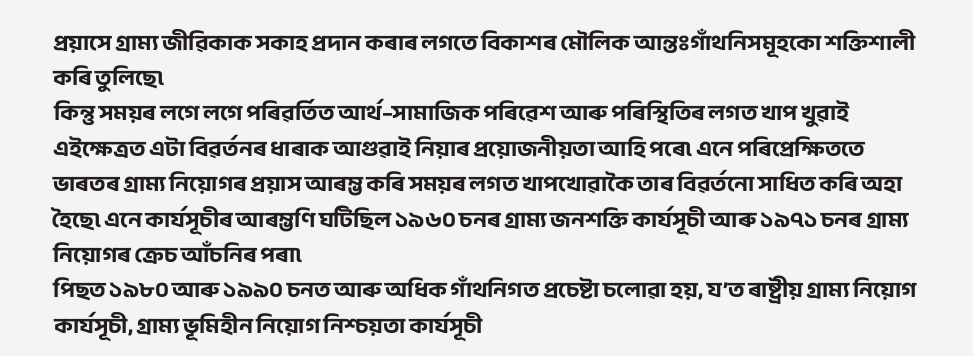প্রয়াসে গ্রাম্য জীৱিকাক সকাহ প্রদান কৰাৰ লগতে বিকাশৰ মৌলিক আন্তঃগাঁথনিসমূহকো শক্তিশালী কৰি তুলিছে৷
কিন্তু সময়ৰ লগে লগে পৰিৱর্তিত আর্থ–সামাজিক পৰিৱেশ আৰু পৰিস্থিতিৰ লগত খাপ খুৱাই এইক্ষেত্রত এটা বিৱর্তনৰ ধাৰাক আগুৱাই নিয়াৰ প্রয়োজনীয়তা আহি পৰে৷ এনে পৰিপ্রেক্ষিততে ভাৰতৰ গ্রাম্য নিয়োগৰ প্রয়াস আৰম্ভ কৰি সময়ৰ লগত খাপখোৱাকৈ তাৰ বিৱর্তনো সাধিত কৰি অহা হৈছে৷ এনে কার্যসূচীৰ আৰম্ভণি ঘটিছিল ১৯৬০ চনৰ গ্রাম্য জনশক্তি কার্যসূচী আৰু ১৯৭১ চনৰ গ্রাম্য নিয়োগৰ ক্রেচ আঁচনিৰ পৰা৷
পিছত ১৯৮০ আৰু ১৯৯০ চনত আৰু অধিক গাঁথনিগত প্রচেষ্টা চলোৱা হয়, য’ত ৰাষ্ট্রীয় গ্রাম্য নিয়োগ কার্যসূচী, গ্রাম্য ভূমিহীন নিয়োগ নিশ্চয়তা কার্যসূচী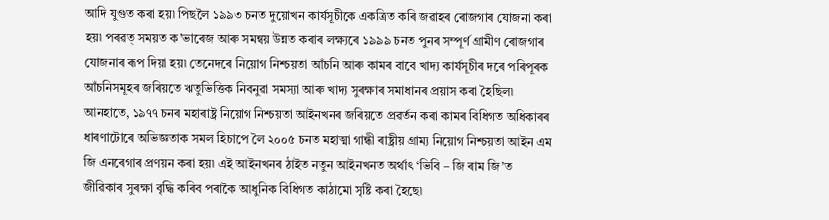আদি যুগুত কৰা হয়৷ পিছলৈ ১৯৯৩ চনত দুয়োখন কার্যসূচীকে একত্রিত কৰি জৱাহৰ ৰোজগাৰ যোজনা কৰা হয়৷ পৰৱত্ সময়ত ক’ভাৰেজ আৰু সমন্বয় উন্নত কৰাৰ লক্ষ্যৰে ১৯৯৯ চনত পুনৰ সম্পূর্ণ গ্রামীণ ৰোজগাৰ যোজনাৰ ৰূপ দিয়া হয়৷ তেনেদৰে নিয়োগ নিশ্চয়তা আঁচনি আৰু কামৰ বাবে খাদ্য কার্যসূচীৰ দৰে পৰিপূৰক আঁচনিসমূহৰ জৰিয়তে ঋতুভিত্তিক নিবনুৱা সমস্যা আৰু খাদ্য সুৰক্ষাৰ সমাধানৰ প্রয়াস কৰা হৈছিল৷
আনহাতে, ১৯৭৭ চনৰ মহাৰাষ্ট্র নিয়োগ নিশ্চয়তা আইনখনৰ জৰিয়তে প্রৱর্তন কৰা কামৰ বিধিগত অধিকাৰৰ ধাৰণাটোৰে অভিজ্ঞতাক সমল হিচাপে লৈ ২০০৫ চনত মহাত্মা গান্ধী ৰাষ্ট্রীয় গ্রাম্য নিয়োগ নিশ্চয়তা আইন এম জি এনৰেগাৰ প্রণয়ন কৰা হয়৷ এই আইনখনৰ ঠাইত নতুন আইনখনত অর্থাৎ ‘ভিবি – জি ৰাম জি’ত জীৱিকাৰ সুৰক্ষা বৃদ্ধি কৰিব পৰাকৈ আধুনিক বিধিগত কাঠামো সৃষ্টি কৰা হৈছে৷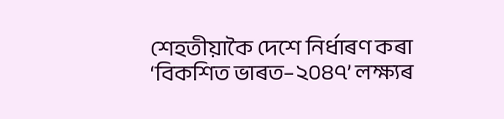শেহতীয়াকৈ দেশে নির্ধাৰণ কৰা ‘বিকশিত ভাৰত–২০৪৭’ লক্ষ্যৰ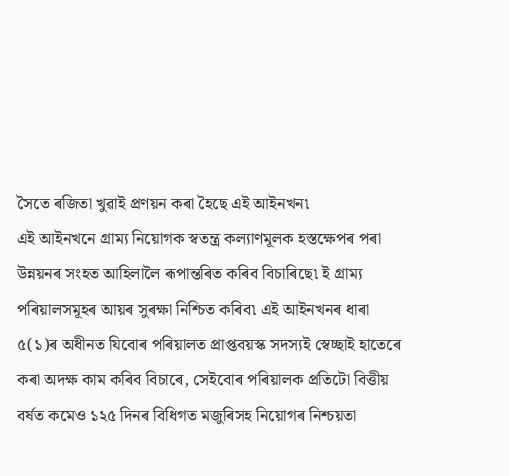সৈতে ৰজিতা খুৱাই প্রণয়ন কৰা হৈছে এই আইনখন৷
এই আইনখনে গ্রাম্য নিয়োগক স্বতন্ত্র কল্যাণমূলক হস্তক্ষেপৰ পৰা উন্নয়নৰ সংহত আহিলালৈ ৰূপান্তৰিত কৰিব বিচাৰিছে৷ ই গ্রাম্য পৰিয়ালসমূহৰ আয়ৰ সুৰক্ষা নিশ্চিত কৰিব৷ এই আইনখনৰ ধাৰা ৫(১)ৰ অধীনত যিবোৰ পৰিয়ালত প্রাপ্তবয়স্ক সদস্যই স্বেচ্ছাই হাতেৰে কৰা অদক্ষ কাম কৰিব বিচাৰে, সেইবোৰ পৰিয়ালক প্রতিটো বিত্তীয় বর্ষত কমেও ১২৫ দিনৰ বিধিগত মজুৰিসহ নিয়োগৰ নিশ্চয়তা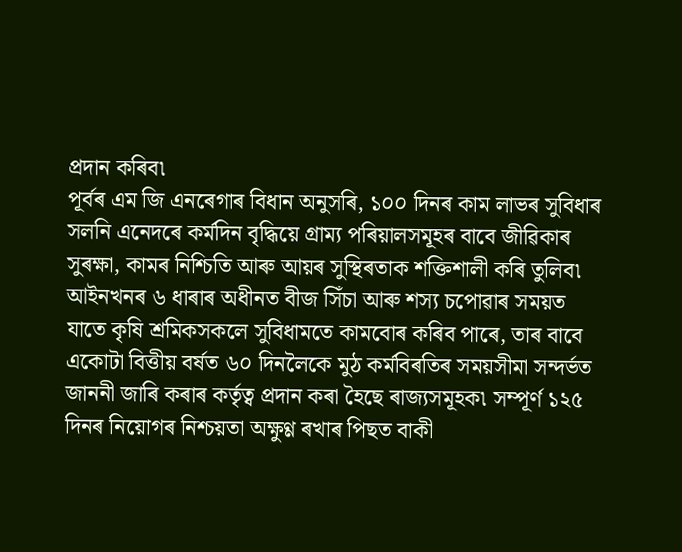প্রদান কৰিব৷
পূর্বৰ এম জি এনৰেগাৰ বিধান অনুসৰি, ১০০ দিনৰ কাম লাভৰ সুবিধাৰ সলনি এনেদৰে কর্মদিন বৃদ্ধিয়ে গ্রাম্য পৰিয়ালসমূহৰ বাবে জীৱিকাৰ সুৰক্ষা, কামৰ নিশ্চিতি আৰু আয়ৰ সুস্থিৰতাক শক্তিশালী কৰি তুলিব৷ আইনখনৰ ৬ ধাৰাৰ অধীনত বীজ সিঁচা আৰু শস্য চপোৱাৰ সময়ত যাতে কৃষি শ্রমিকসকলে সুবিধামতে কামবোৰ কৰিব পাৰে, তাৰ বাবে একোটা বিত্তীয় বর্ষত ৬০ দিনলৈকে মুঠ কর্মবিৰতিৰ সময়সীমা সন্দর্ভত জাননী জাৰি কৰাৰ কর্তৃত্ব প্রদান কৰা হৈছে ৰাজ্যসমূহক৷ সম্পূর্ণ ১২৫ দিনৰ নিয়োগৰ নিশ্চয়তা অক্ষুণ্ণ ৰখাৰ পিছত বাকী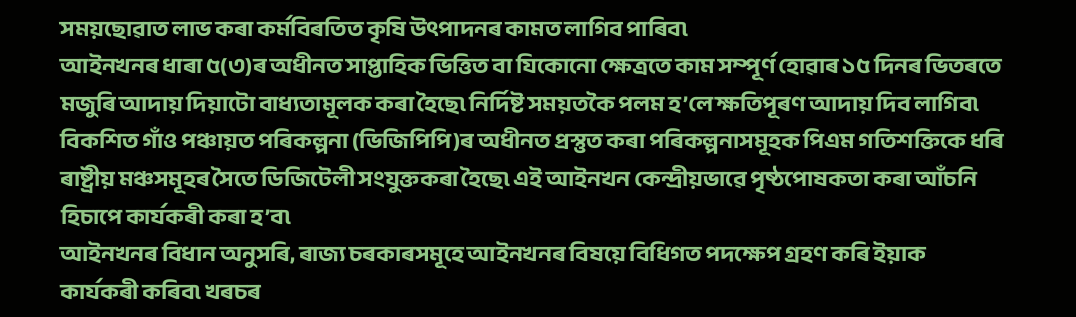সময়ছোৱাত লাভ কৰা কর্মবিৰতিত কৃষি উৎপাদনৰ কামত লাগিব পাৰিব৷
আইনখনৰ ধাৰা ৫(৩)ৰ অধীনত সাপ্তাহিক ভিত্তিত বা যিকোনো ক্ষেত্রতে কাম সম্পূর্ণ হোৱাৰ ১৫ দিনৰ ভিতৰতে মজুৰি আদায় দিয়াটো বাধ্যতামূলক কৰা হৈছে৷ নির্দিষ্ট সময়তকৈ পলম হ’লে ক্ষতিপূৰণ আদায় দিব লাগিব৷ বিকশিত গাঁও পঞ্চায়ত পৰিকল্পনা (ভিজিপিপি)ৰ অধীনত প্রস্তুত কৰা পৰিকল্পনাসমূহক পিএম গতিশক্তিকে ধৰি ৰাষ্ট্রীয় মঞ্চসমূহৰ সৈতে ডিজিটেলী সংযুক্তকৰা হৈছে৷ এই আইনখন কেন্দ্রীয়ভাৱে পৃষ্ঠপোষকতা কৰা আঁচনি হিচাপে কার্যকৰী কৰা হ’ব৷
আইনখনৰ বিধান অনুসৰি, ৰাজ্য চৰকাৰসমূহে আইনখনৰ বিষয়ে বিধিগত পদক্ষেপ গ্রহণ কৰি ইয়াক কার্যকৰী কৰিব৷ খৰচৰ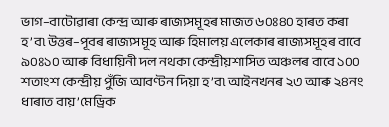ভাগ–বাটোৱাৰা কেন্দ্র আৰু ৰাজ্যসমূহৰ মাজত ৬০ঃ৪০ হাৰত কৰা হ’ব৷ উত্তৰ–পূবৰ ৰাজ্যসমূহ আৰু হিমালয় এলেকাৰ ৰাজ্যসমূহৰ বাবে ৯০ঃ১০ আৰু বিধায়িনী দল নথকা কেন্দ্রীয়শাসিত অঞ্চলৰ বাবে ১০০ শতাংশ কেন্দ্রীয় পুঁজি আবণ্টন দিয়া হ’ব৷ আইনখনৰ ২৩ আৰু ২৪নং ধাৰাত বায়’মেড্রিক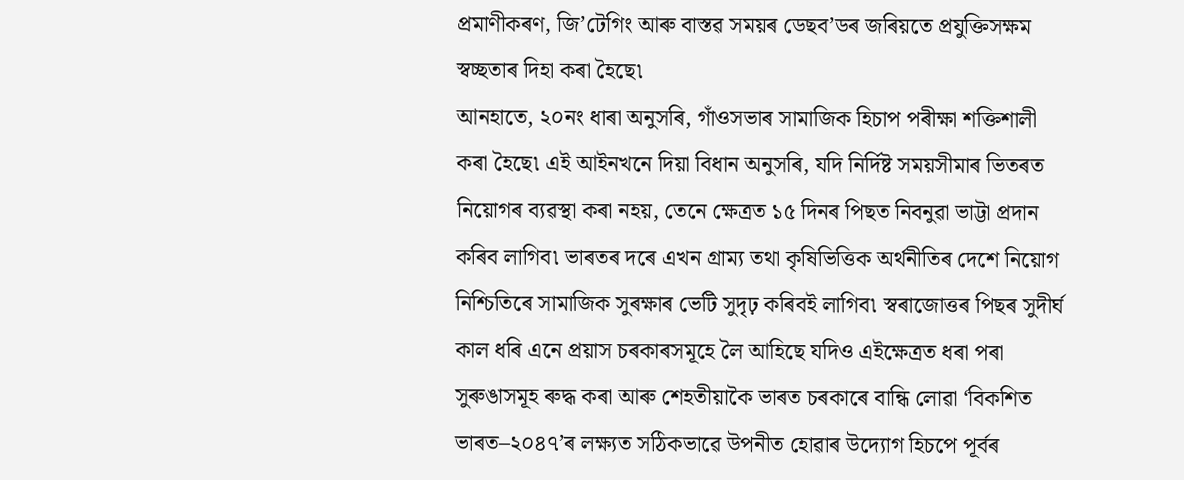প্রমাণীকৰণ, জি’টেগিং আৰু বাস্তৱ সময়ৰ ডেছব’ডৰ জৰিয়তে প্রযুক্তিসক্ষম স্বচ্ছতাৰ দিহা কৰা হৈছে৷
আনহাতে, ২০নং ধাৰা অনুসৰি, গাঁওসভাৰ সামাজিক হিচাপ পৰীক্ষা শক্তিশালী কৰা হৈছে৷ এই আইনখনে দিয়া বিধান অনুসৰি, যদি নির্দিষ্ট সময়সীমাৰ ভিতৰত নিয়োগৰ ব্যৱস্থা কৰা নহয়, তেনে ক্ষেত্রত ১৫ দিনৰ পিছত নিবনুৱা ভাট্টা প্রদান কৰিব লাগিব৷ ভাৰতৰ দৰে এখন গ্রাম্য তথা কৃষিভিত্তিক অর্থনীতিৰ দেশে নিয়োগ নিশ্চিতিৰে সামাজিক সুৰক্ষাৰ ভেটি সুদৃঢ় কৰিবই লাগিব৷ স্বৰাজোত্তৰ পিছৰ সুদীর্ঘ কাল ধৰি এনে প্রয়াস চৰকাৰসমূহে লৈ আহিছে যদিও এইক্ষেত্রত ধৰা পৰা সুৰুঙাসমূহ ৰুদ্ধ কৰা আৰু শেহতীয়াকৈ ভাৰত চৰকাৰে বান্ধি লোৱা ‘বিকশিত ভাৰত–২০৪৭’ৰ লক্ষ্যত সঠিকভাৱে উপনীত হোৱাৰ উদ্যোগ হিচপে পূর্বৰ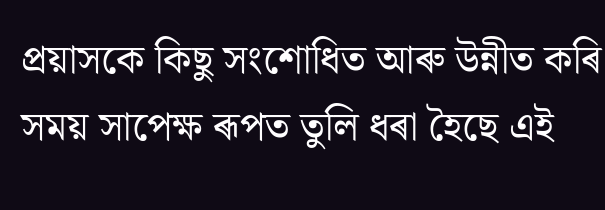প্রয়াসকে কিছু সংশোধিত আৰু উন্নীত কৰি সময় সাপেক্ষ ৰূপত তুলি ধৰা হৈছে এই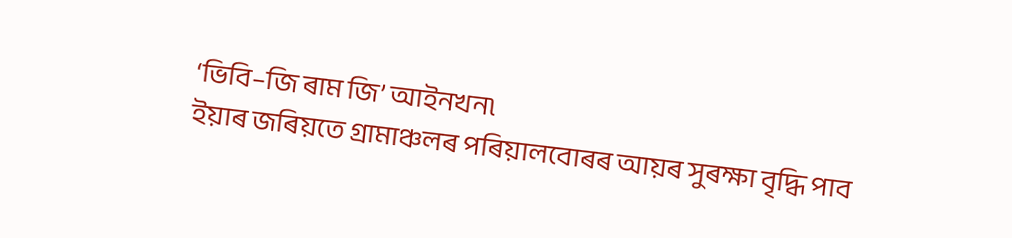‘ভিবি–জি ৰাম জি’ আইনখন৷
ইয়াৰ জৰিয়তে গ্রামাঞ্চলৰ পৰিয়ালবোৰৰ আয়ৰ সুৰক্ষা বৃদ্ধি পাব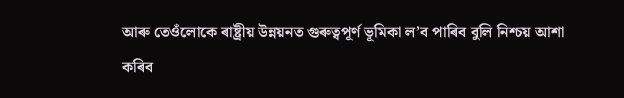আৰু তেওঁলোকে ৰাষ্ট্রীয় উন্নয়নত গুৰুত্বপূর্ণ ভূমিকা ল’ব পাৰিব বুলি নিশ্চয় আশা কৰিব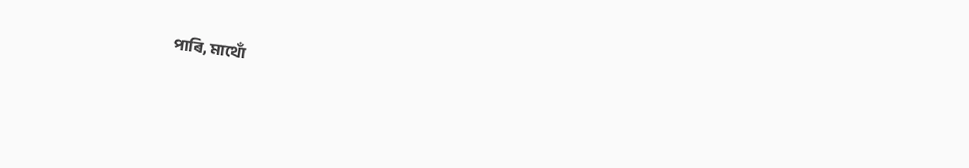পাৰি, মাথোঁ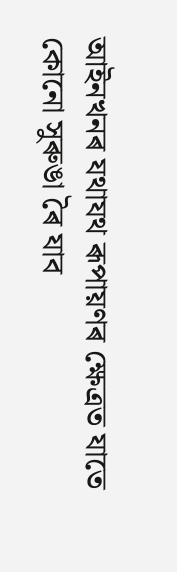আইনখনৰ যথাযথ ৰূপায়ণৰ ক্ষেত্রত যাতে কোনো সুৰুঙা ৰৈ যাব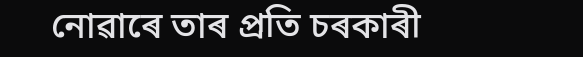নোৱাৰে তাৰ প্রতি চৰকাৰী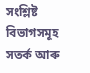সংশ্লিষ্ট বিভাগসমূহ সতর্ক আৰু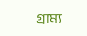গ্রাম্য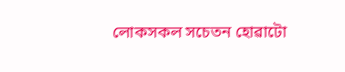লোকসকল সচেতন হোৱাটো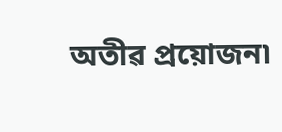অতীৱ প্রয়োজন৷